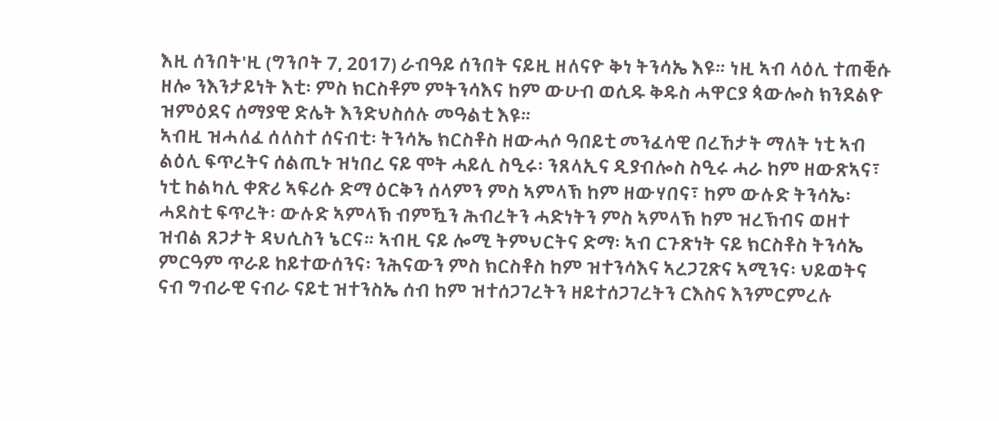እዚ ሰንበት'ዚ (ግንቦት 7, 2017) ራብዓይ ሰንበት ናይዚ ዘለናዮ ቅነ ትንሳኤ እዩ። ነዚ ኣብ ላዕሊ ተጠቒሱ ዘሎ ንእንታይነት እቲ፡ ምስ ክርስቶም ምትንሳእና ከም ውሁብ ወሲዱ ቅዱስ ሓዋርያ ጳውሎስ ክንደልዮ ዝምዕደና ሰማያዊ ድሌት እንድህስሰሉ መዓልቲ እዩ።
ኣብዚ ዝሓለፈ ሰለስተ ሰናብቲ፡ ትንሳኤ ክርስቶስ ዘውሓሶ ዓበይቲ መንፈሳዊ በረኸታት ማለት ነቲ ኣብ ልዕሊ ፍጥረትና ሰልጢኑ ዝነበረ ናይ ሞት ሓይሊ ስዒሩ፡ ንጸላኢና ዲያብሎስ ስዒሩ ሓራ ከም ዘውጽኣና፣ ነቲ ከልካሊ ቀጽሪ ኣፍሪሱ ድማ ዕርቅን ሰላምን ምስ ኣምላኽ ከም ዘውሃበና፣ ከም ውሉድ ትንሳኤ፡ ሓደስቲ ፍጥረት፡ ውሉድ ኣምላኽ ብምዃን ሕብረትን ሓድነትን ምስ ኣምላኽ ከም ዝረኽብና ወዘተ ዝብል ጸጋታት ዳህሲስን ኔርና። ኣብዚ ናይ ሎሚ ትምህርትና ድማ፡ ኣብ ርጉጽነት ናይ ክርስቶስ ትንሳኤ ምርዓም ጥራይ ከይተውሰንና፡ ንሕናውን ምስ ክርስቶስ ከም ዝተንሳእና ኣረጋጊጽና ኣሚንና፡ ህይወትና ናብ ግብራዊ ናብራ ናይቲ ዝተንስኤ ሰብ ከም ዝተሰጋገረትን ዘይተሰጋገረትን ርእስና እንምርምረሉ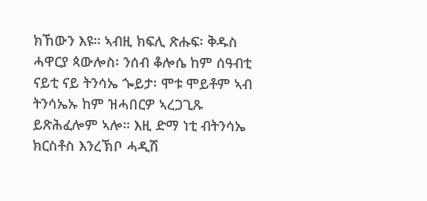ክኸውን እዩ። ኣብዚ ክፍሊ ጽሑፍ፡ ቅዱስ ሓዋርያ ጳውሎስ፡ ንሰብ ቆሎሴ ከም ሰዓብቲ ናይቲ ናይ ትንሳኤ ጐይታ፡ ሞቱ ሞይቶም ኣብ ትንሳኤኡ ከም ዝሓበርዎ ኣረጋጊጹ ይጽሕፈሎም ኣሎ። እዚ ድማ ነቲ ብትንሳኤ ክርስቶስ እንረኽቦ ሓዲሽ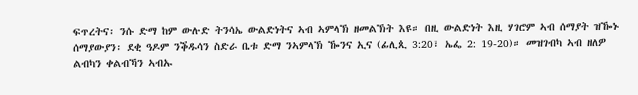ፍጥረትና፡ ንሱ ድማ ከም ውሉድ ትንሳኤ ውልድነትና ኣብ ኣምላኽ ዘመልኽት እዩ። በዚ ውልድነት እዚ ሃገሮም ኣብ ሰማያት ዝዀኑ ሰማያውያን፡ ደቂ ዓዶም ንቕዱሳን ስድራ ቤቱ ድማ ንኣምላኽ ዀንና ኢና (ፊሊጲ 3:20፣ ኤፌ 2: 19-20)። መዝገብካ ኣብ ዘለዎ ልብካን ቀልብኻን ኣብኡ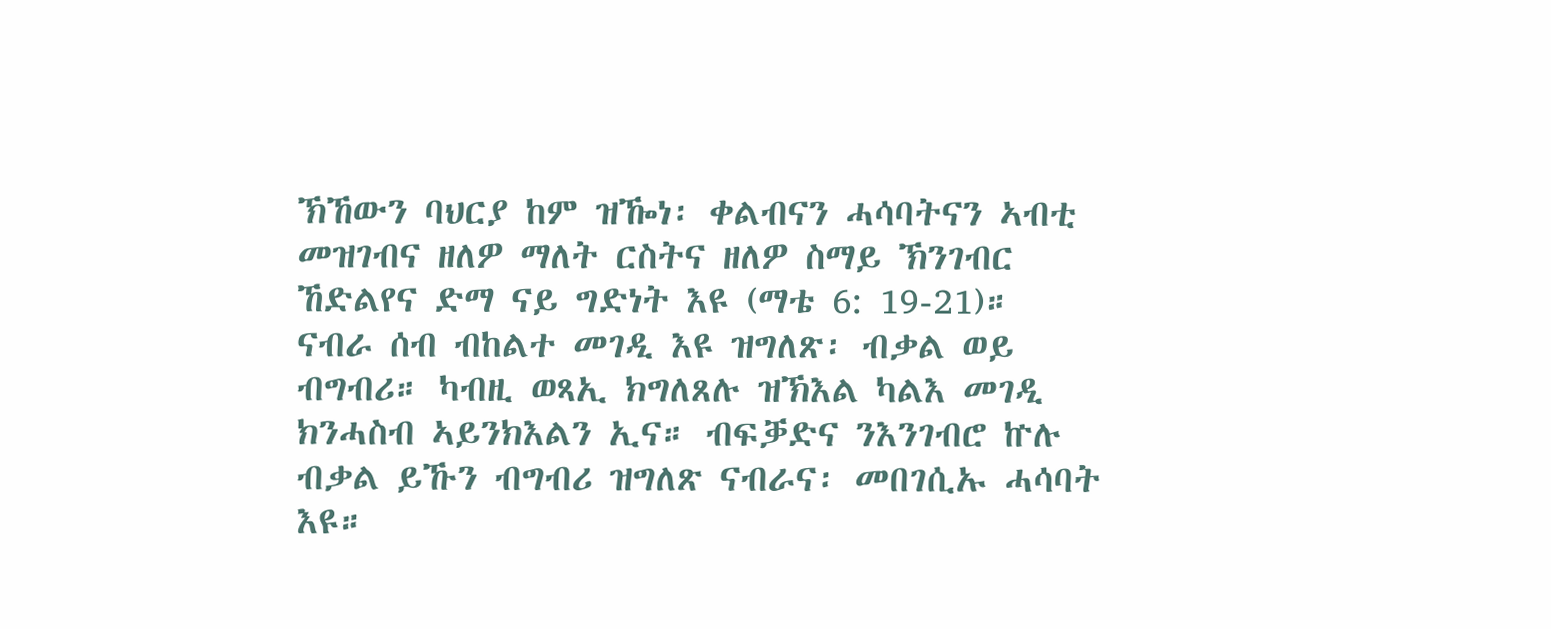ኽኸውን ባህርያ ከም ዝዀነ፡ ቀልብናን ሓሳባትናን ኣብቲ መዝገብና ዘለዎ ማለት ርስትና ዘለዎ ስማይ ኽንገብር ኸድልየና ድማ ናይ ግድነት እዩ (ማቴ 6: 19-21)።
ናብራ ሰብ ብከልተ መገዲ እዩ ዝግለጽ፡ ብቃል ወይ ብግብሪ። ካብዚ ወጻኢ ክግለጸሉ ዝኽእል ካልእ መገዲ ክንሓስብ ኣይንክእልን ኢና። ብፍቓድና ንእንገብሮ ኵሉ ብቃል ይኹን ብግብሪ ዝግለጽ ናብራና፡ መበገሲኡ ሓሳባት እዩ።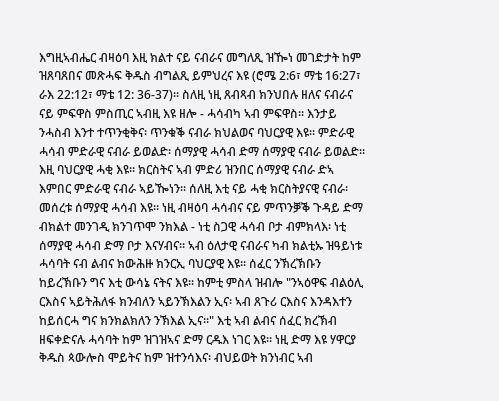እግዚኣብሔር ብዛዕባ እዚ ክልተ ናይ ናብራና መግለጺ ዝዀነ መገድታት ከም ዝጸባጸበና መጽሓፍ ቅዱስ ብግልጺ ይምህረና እዩ (ሮሜ 2:6፣ ማቴ 16:27፣ ራእ 22:12፣ ማቴ 12: 36-37)። ስለዚ ነዚ ጸብጻብ ክንህበሉ ዘለና ናብራና ናይ ምፍዋስ ምስጢር ኣብዚ እዩ ዘሎ - ሓሳብካ ኣብ ምፍዋስ። እንታይ ንሓስብ እንተ ተጥንቂቅና፡ ጥንቁቕ ናብራ ክህልወና ባህርያዊ እዩ። ምድራዊ ሓሳብ ምድራዊ ናብራ ይወልድ፡ ሰማያዊ ሓሳብ ድማ ሰማያዊ ናብራ ይወልድ። እዚ ባህርያዊ ሓቂ እዩ። ክርስትና ኣብ ምድሪ ዝንበር ሰማያዊ ናብራ ድኣ እምበር ምድራዊ ናብራ ኣይዀነን። ሰለዚ እቲ ናይ ሓቂ ክርስትያናዊ ናብራ፡ መሰረቱ ሰማያዊ ሓሳብ እዩ። ነዚ ብዛዕባ ሓሳብና ናይ ምጥንቓቕ ጉዳይ ድማ ብክልተ መንገዲ ክንገጥሞ ንክእል - ነቲ ስጋዊ ሓሳብ ቦታ ብምክላእ፡ ነቲ ሰማያዊ ሓሳብ ድማ ቦታ እናሃብና። ኣብ ዕለታዊ ናብራና ካብ ክልቲኡ ዝዓይነቱ ሓሳባት ናብ ልብና ክውሕዙ ክንርኢ ባህርያዊ እዩ። ሰፈር ንኽረኽቡን ከይረኽቡን ግና እቲ ውሳኔ ናትና እዩ። ከምቲ ምስላ ዝብሎ "ንኣዕዋፍ ብልዕሊ ርእስና ኣይትሕለፋ ክንብለን ኣይንኽእልን ኢና፡ ኣብ ጸጉሪ ርእስና እንዳእተን ከይሰርሓ ግና ክንክልክለን ንኽእል ኢና።" እቲ ኣብ ልብና ሰፈር ክረኽብ ዘፍቀድናሉ ሓሳባት ከም ዝገዝኣና ድማ ርዱእ ነገር እዩ። ነዚ ድማ እዩ ሃዋርያ ቅዱስ ጳውሎስ ሞይትና ከም ዝተንሳእና፡ ብህይወት ክንነብር ኣብ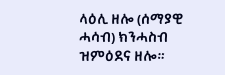ላዕሊ ዘሎ (ሰማያዊ ሓሳብ) ክንሓስብ ዝምዕደና ዘሎ።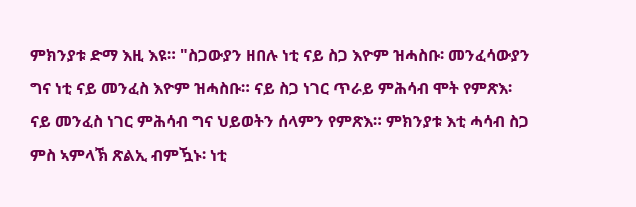ምክንያቱ ድማ እዚ እዩ። "ስጋውያን ዘበሉ ነቲ ናይ ስጋ እዮም ዝሓስቡ፡ መንፈሳውያን ግና ነቲ ናይ መንፈስ እዮም ዝሓስቡ። ናይ ስጋ ነገር ጥራይ ምሕሳብ ሞት የምጽእ፡ ናይ መንፈስ ነገር ምሕሳብ ግና ህይወትን ሰላምን የምጽእ። ምክንያቱ እቲ ሓሳብ ስጋ ምስ ኣምላኽ ጽልኢ ብምዃኑ፡ ነቲ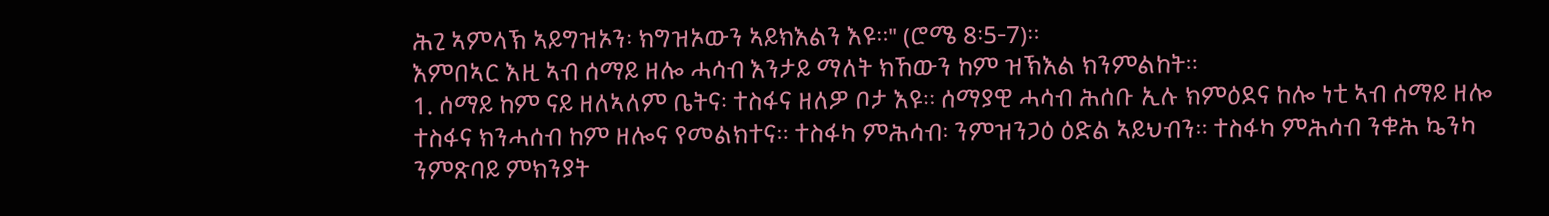ሕጊ ኣምላኽ ኣይግዝኦን፡ ክግዝኦውን ኣይክእልን እዩ።" (ሮሜ 8፡5-7)።
እምበኣር እዚ ኣብ ሰማይ ዘሎ ሓሳብ እንታይ ማለት ክኸውን ከም ዝኽእል ክንምልከት።
1. ሰማይ ከም ናይ ዘለኣለም ቤትና፡ ተስፋና ዘለዎ ቦታ እዩ። ሰማያዊ ሓሳብ ሕሰቡ ኢሉ ክምዕደና ከሎ ነቲ ኣብ ሰማይ ዘሎ ተስፋና ክንሓሰብ ከም ዘሎና የመልክተና። ተስፋካ ምሕሳብ፡ ንምዝንጋዕ ዕድል ኣይህብን። ተስፋካ ምሕሳብ ንቁሕ ኴንካ ንምጽባይ ምክንያት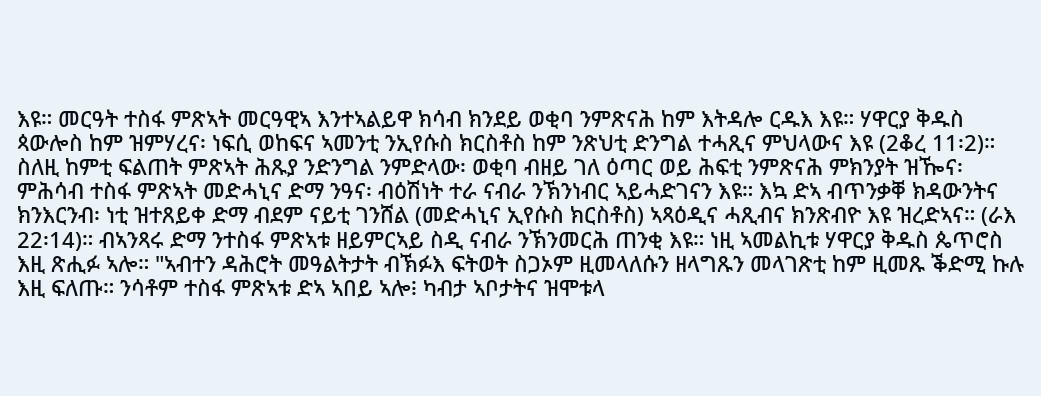እዩ። መርዓት ተስፋ ምጽኣት መርዓዊኣ እንተኣልይዋ ክሳብ ክንደይ ወቂባ ንምጽናሕ ከም እትዳሎ ርዱእ እዩ። ሃዋርያ ቅዱስ ጳውሎስ ከም ዝምሃረና፡ ነፍሲ ወከፍና ኣመንቲ ንኢየሱስ ክርስቶስ ከም ንጽህቲ ድንግል ተሓጺና ምህላውና እዩ (2ቆረ 11፡2)። ስለዚ ከምቲ ፍልጠት ምጽኣት ሕጹያ ንድንግል ንምድላው፡ ወቂባ ብዘይ ገለ ዕጣር ወይ ሕፍቲ ንምጽናሕ ምክንያት ዝዀና፡ ምሕሳብ ተስፋ ምጽኣት መድሓኒና ድማ ንዓና፡ ብዕሽነት ተራ ናብራ ንኽንነብር ኣይሓድገናን እዩ። እኳ ድኣ ብጥንቃቐ ክዳውንትና ክንእርንብ፡ ነቲ ዝተጸይቀ ድማ ብደም ናይቲ ገንሸል (መድሓኒና ኢየሱስ ክርስቶስ) ኣጻዕዲና ሓጺብና ክንጽብዮ እዩ ዝረድኣና። (ራእ 22፡14)። ብኣንጻሩ ድማ ንተስፋ ምጽኣቱ ዘይምርኣይ ስዲ ናብራ ንኽንመርሕ ጠንቂ እዩ። ነዚ ኣመልኪቱ ሃዋርያ ቅዱስ ጴጥሮስ እዚ ጽሒፉ ኣሎ። "ኣብተን ዳሕሮት መዓልትታት ብኽፉእ ፍትወት ስጋኦም ዚመላለሱን ዘላግጹን መላገጽቲ ከም ዚመጹ ቕድሚ ኩሉ እዚ ፍለጡ። ንሳቶም ተስፋ ምጽኣቱ ድኣ ኣበይ ኣሎ፧ ካብታ ኣቦታትና ዝሞቱላ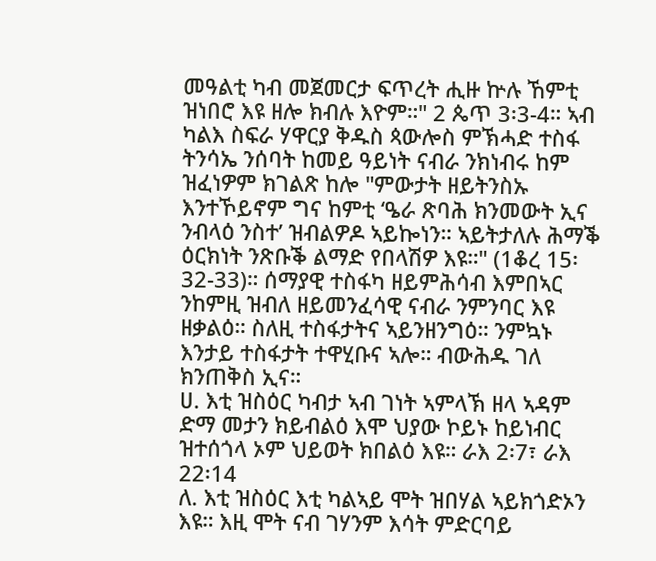መዓልቲ ካብ መጀመርታ ፍጥረት ሒዙ ኵሉ ኸምቲ ዝነበሮ እዩ ዘሎ ክብሉ እዮም።" 2 ጴጥ 3፡3-4። ኣብ ካልእ ስፍራ ሃዋርያ ቅዱስ ጳውሎስ ምኽሓድ ተስፋ ትንሳኤ ንሰባት ከመይ ዓይነት ናብራ ንክነብሩ ከም ዝፈነዎም ክገልጽ ከሎ "ምውታት ዘይትንስኡ እንተኾይኖም ግና ከምቲ ‘ዔራ ጽባሕ ክንመውት ኢና ንብላዕ ንስተ’ ዝብልዎዶ ኣይኰነን። ኣይትታለሉ ሕማቕ ዕርክነት ንጽቡቕ ልማድ የበላሽዎ እዩ።" (1ቆረ 15፡ 32-33)። ሰማያዊ ተስፋካ ዘይምሕሳብ እምበኣር ንከምዚ ዝብለ ዘይመንፈሳዊ ናብራ ንምንባር እዩ ዘቃልዕ። ስለዚ ተስፋታትና ኣይንዘንግዕ። ንምኳኑ እንታይ ተስፋታት ተዋሂቡና ኣሎ። ብውሕዱ ገለ ክንጠቅስ ኢና።
ሀ. እቲ ዝስዕር ካብታ ኣብ ገነት ኣምላኽ ዘላ ኣዳም ድማ መታን ክይብልዕ እሞ ህያው ኮይኑ ከይነብር ዝተሰጎላ ኦም ህይወት ክበልዕ እዩ። ራእ 2፡7፣ ራእ 22፡14
ለ. እቲ ዝስዕር እቲ ካልኣይ ሞት ዝበሃል ኣይክጎድኦን እዩ። እዚ ሞት ናብ ገሃንም እሳት ምድርባይ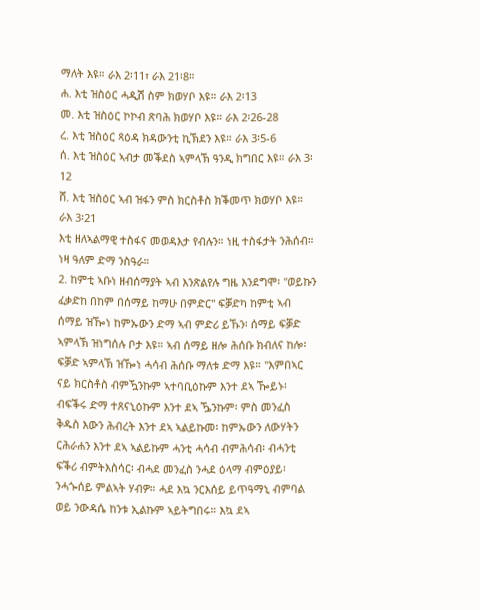ማለት እዩ። ራእ 2፡11፣ ራእ 21፡8።
ሐ. እቲ ዝስዕር ሓዲሽ ስም ክወሃቦ እዩ። ራእ 2፡13
መ. እቲ ዝስዕር ኮኮብ ጽባሕ ክወሃቦ እዩ። ራእ 2፡26-28
ረ. እቲ ዝስዕር ጻዕዳ ክዳውንቲ ኪኽደን እዩ። ራእ 3፡5-6
ሰ. እቲ ዝስዕር ኣብታ መቕደስ ኣምላኽ ዓንዲ ክግበር እዩ። ራእ 3፡12
ሸ. እቲ ዝስዕር ኣብ ዝፋን ምስ ክርስቶስ ክቕመጥ ክወሃቦ እዩ። ራእ 3፡21
እቲ ዘለኣልማዊ ተስፋና መወዳእታ የብሉን። ነዚ ተስፋታት ንሕሰብ። ነዛ ዓለም ድማ ንስዓራ።
2. ከምቲ ኣቡነ ዘብሰማያት ኣብ እንጽልየሉ ግዜ እንደግሞ፡ "ወይኩን ፈቃድከ በከም በሰማይ ከማሁ በምድር" ፍቓድካ ከምቲ ኣብ ሰማይ ዝዀነ ከምኡውን ድማ ኣብ ምድሪ ይኹን፡ ሰማይ ፍቓድ ኣምላኽ ዝነግሰሉ ቦታ እዩ። ኣብ ሰማይ ዘሎ ሕሰቡ ክብለና ከሎ፡ ፍቓድ ኣምላኽ ዝዀነ ሓሳብ ሕሰቡ ማለቱ ድማ እዩ። "እምበኣር ናይ ክርስቶስ ብምዃንኩም ኣተባቢዕኩም እንተ ደኣ ዀይኑ፡ ብፍቕሩ ድማ ተጸናኒዕኩም እንተ ደኣ ዄንኩም፡ ምስ መንፈስ ቅዱስ እውን ሕብረት እንተ ደኣ ኣልይኩመ፡ ከምኡውን ለውሃትን ርሕራሐን እንተ ደኣ ኣልይኩም ሓንቲ ሓሳብ ብምሕሳብ፡ ብሓንቲ ፍቕሪ ብምትእስሳር፡ ብሓደ መንፈስ ንሓደ ዕላማ ብምዕያይ፡ ንሓጐሰይ ምልኣት ሃብዎ። ሓደ እኳ ንርእሰይ ይጥዓማኒ ብምባል ወይ ንውዳሴ ከንቱ ኢልኩም ኣይትግበሩ። እኳ ደኣ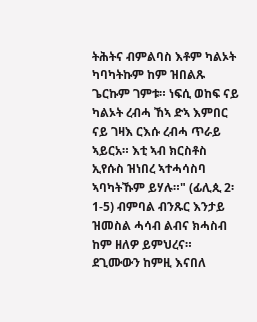ትሕትና ብምልባስ እቶም ካልኦት ካባካትኩም ከም ዝበልጹ ጌርኩም ገምቱ። ነፍሲ ወከፍ ናይ ካልኦት ረብሓ ኸኣ ድኣ እምበር ናይ ገዛእ ርእሱ ረብሓ ጥራይ ኣይርአ። እቲ ኣብ ክርስቶስ ኢየሱስ ዝነበረ ኣተሓሳስባ ኣባካትኹም ይሃሉ።" (ፊሊጲ 2፡1-5) ብምባል ብንጹር እንታይ ዝመስል ሓሳብ ልብና ክሓስብ ከም ዘለዎ ይምህረና። ደጊሙውን ከምዚ እናበለ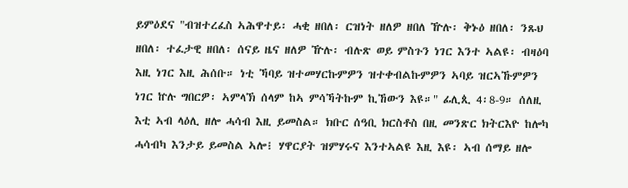ይምዕደና "ብዝተረፈስ ኣሕዋተይ፡ ሓቂ ዘበለ፡ ርዝነት ዘለዎ ዘበለ ዅሉ፡ ቅኑዕ ዘበለ፡ ንጹህ ዘበለ፡ ተፈታዊ ዘበለ፡ ሰናይ ዜና ዘለዎ ዅሉ፡ ብሉጽ ወይ ምስጉን ነገር እንተ ኣልዩ፡ ብዛዕባ እዚ ነገር እዚ ሕሰቡ። ነቲ ኻባይ ዝተመሃርኩምዎን ዝተቀብልኩምዎን ኣባይ ዝርኣኹምዎን ነገር ኵሉ ግበርዎ፡ ኣምላኽ ሰላም ከኣ ምሳኻትኩም ኪኸውን እዩ።" ፊሊጲ 4፡8-9። ሰለዚ እቲ ኣብ ላዕሊ ዘሎ ሓሳብ እዚ ይመስል። ክቡር ሰዓቢ ክርስቶስ በዚ መንጽር ክትርእዮ ከሎካ ሓሳብካ እንታይ ይመስል ኣሎ፧ ሃዋርያት ዝምሃሩና እንተኣልዩ እዚ እዩ፡ ኣብ ሰማይ ዘሎ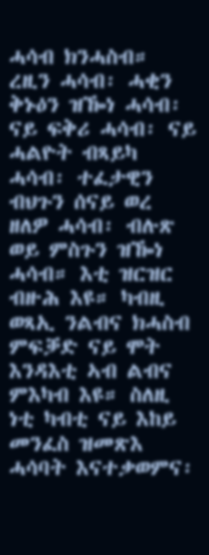ሓሳብ ክንሓስብ። ረዚን ሓሳብ፡ ሓቂን ቅኑዕን ዝዀነ ሓሳብ፡ ናይ ፍቅሪ ሓሳብ፡ ናይ ሓልዮት ብጻይካ ሓሳብ፡ ተፈታዊን ብህጉን ሰናይ ወረ ዘለዎ ሓሳብ፡ ብሉጽ ወይ ምስጉን ዝዀነ ሓሳብ። እቲ ዝርዝር ብዙሕ እዩ። ካብዚ ወጻኢ ንልብና ክሓስብ ምፍቓድ ናይ ሞት እንዳእቲ ኣብ ልብና ምእካብ እዩ። ስለዚ ነቲ ካብቲ ናይ እከይ መንፈስ ዝመጽእ ሓሳባት እናተቃወምና፡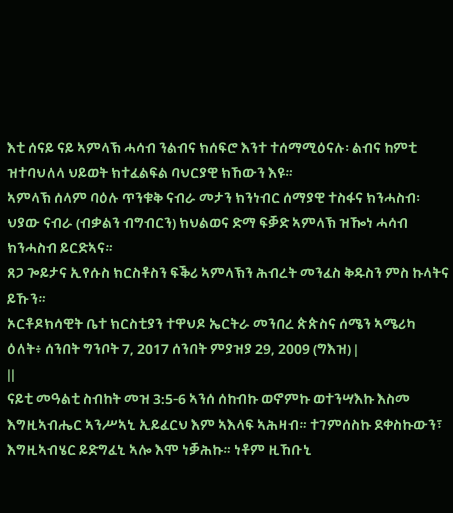እቲ ሰናይ ናይ ኣምላኽ ሓሳብ ንልብና ክሰፍሮ እንተ ተሰማሚዕናሉ፡ ልብና ከምቲ ዝተባህለላ ህይወት ክተፈልፍል ባህርያዊ ክኸውን እዩ።
ኣምላኽ ሰላም ባዕሉ ጥንቁቅ ናብራ መታን ክንነብር ሰማያዊ ተስፋና ክንሓስብ፡ ህያው ናብራ (ብቃልን ብግብርን) ክህልወና ድማ ፍቓድ ኣምላኽ ዝዀነ ሓሳብ ክንሓስብ ይርድኣና።
ጸጋ ጐይታና ኢየሱስ ክርስቶስን ፍቕሪ ኣምላኽን ሕብረት መንፈስ ቅዱስን ምስ ኩላትና ይኹን።
ኦርቶዶክሳዊት ቤተ ክርስቲያን ተዋህዶ ኤርትራ መንበረ ጵጵስና ሰሜን ኣሜሪካ
ዕለት፥ ሰንበት ግንቦት 7, 2017 ሰንበት ምያዝያ 29, 2009 (ግእዝ) |
||
ናይቲ መዓልቲ ስብከት መዝ 3:5-6 ኣንሰ ሰከብኩ ወኖምኩ ወተንሣእኩ እስመ እግዚኣብሔር ኣንሥኣኒ ኢይፈርህ እም ኣእላፍ ኣሕዛብ። ተገምሰስኩ ደቀስኩውን፣ እግዚኣብሄር ይድግፈኒ ኣሎ እሞ ነቓሕኩ። ነቶም ዚኸቡኒ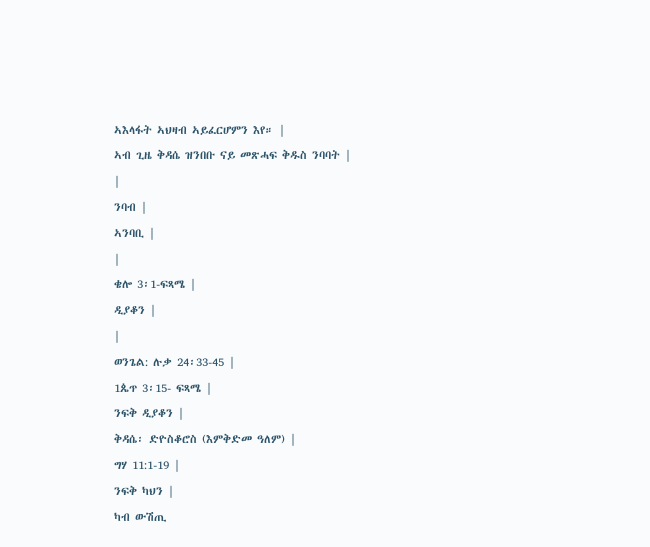ኣእላፋት ኣህዛብ ኣይፈርሆምን እየ። |
ኣብ ጊዜ ቅዳሴ ዝንበቡ ናይ መጽሓፍ ቅዱስ ንባባት |
|
ንባብ |
ኣንባቢ |
|
ቄሎ 3፡1-ፍጻሜ |
ዲያቆን |
|
ወንጌል: ሉቃ 24፡33-45 |
1ጴጥ 3፡15- ፍጻሜ |
ንፍቅ ዲያቆን |
ቅዳሴ፡ ድዮስቆሮስ (እምቅድመ ዓለም) |
ግሃ 11:1-19 |
ንፍቅ ካህን |
ካብ ውሽጢ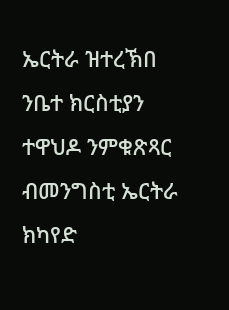ኤርትራ ዝተረኽበ ንቤተ ክርስቲያን ተዋህዶ ንምቁጽጻር ብመንግስቲ ኤርትራ ክካየድ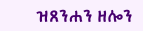ዝጸንሐን ዘሎን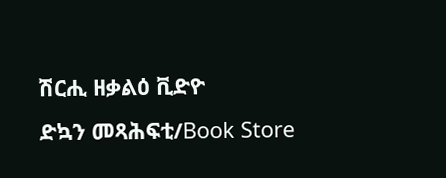ሽርሒ ዘቃልዕ ቪድዮ
ድኳን መጻሕፍቲ/Book Store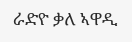ራድዮ ቃለ ኣዋዲ